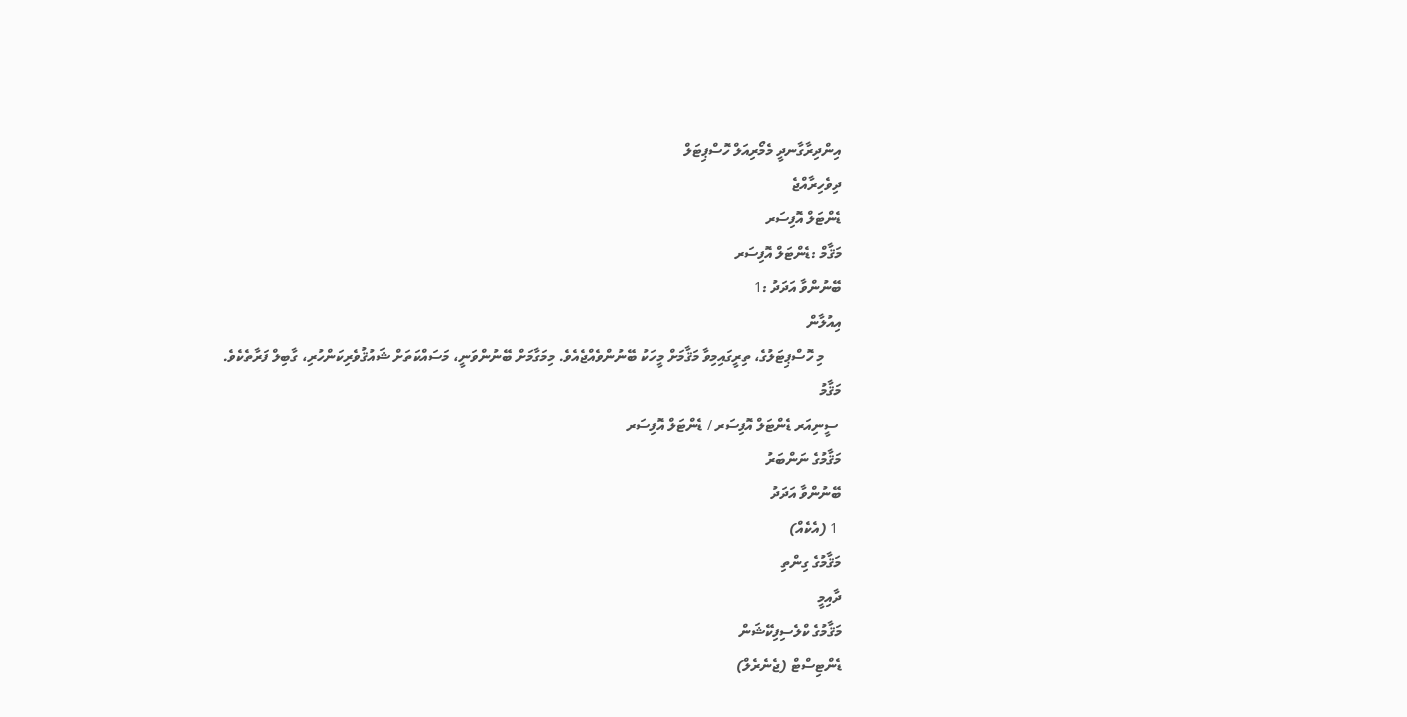އިންދިރާގާނދީ މެމޯރިއަލް ހޮސްޕިޓަލް
ދިވެހިރާއްޖެ
ޑެންޓަލް އޮފިސަރ
މަޤާމް :ޑެންޓަލް އޮފިސަރ
ބޭނުންވާ އަދަދު :1
އިއުލާން
     މި ހޮސްޕިޓަލުގެ، ތިރީގައިމިވާ މަޤާމަށް މީހަކު ބޭނުންވެއްޖެއެވެ. މިމަގާމަށް ބޭނުންވަނީ، މަސައްކަތަށް ޝައުޤުވެރިކަންހުރި، ގާބިލް ފަރާތެކެވެ.
މަޤާމު
 ސީނިއަރ ޑެންޓަލް އޮފިސަރ / ޑެންޓަލް އޮފިސަރ
މަޤާމުގެ ނަންބަރު
ބޭނުންވާ އަދަދު
 1 (އެކެއް)
މަޤާމުގެ ގިންތި
ދާއިމީ
މަޤާމުގެ ކްލެސިފިކޭޝަން
ޑެންޓިސްޓް (ޖެނެރެލް)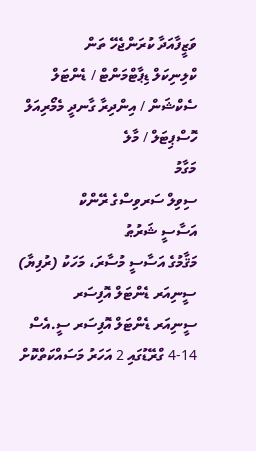ވަޒީފާއަދާ ކުރަންޖެހޭ ތަން
ކްލިނިކަލް ޑިޕާޓްމަންޓް / ޑެންޓަލް ސެކްޝަން / އިންދިރާ ގާނދީ މެމޯރިއަލް ހޮސްޕިޓަލް / މާލެ
މަގާމު
ސިވިލް ސަރވިސްގެ ރޭންކް
އަސާސީ ޝަރުޠު
މަޤާމުގެ އަސާސީ މުސާރަ، މަހަކު (ރުފިޔާ)
ސީނިއަރ ޑެންޓަލް އޮފިސަރ
ސީނިއަރ ޑެންޓަލް އޮފިސަރ ސީ.އެސް 14-4 ގްރޭޑުގައި 2 އަހަރު މަސައްކަތްކޮށް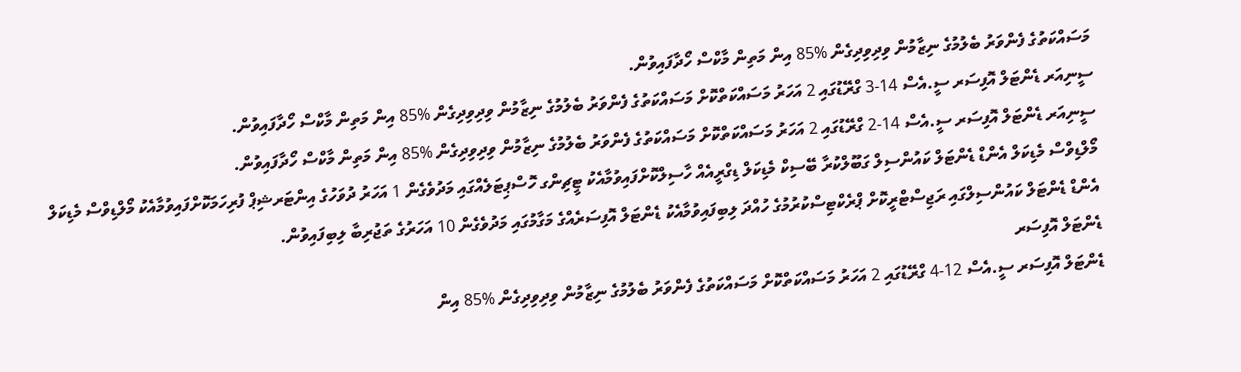މަސައްކަތުގެ ފެންވަރު ބެލުމުގެ ނިޒާމުން ވިދިވިދިގެން %85 އިން މަތިން މާކްސް ހޯދާފައިވުން.
ސީނިއަރ ޑެންޓަލް އޮފިސަރ ސީ.އެސް 14-3 ގްރޭޑުގައި 2 އަހަރު މަސައްކަތްކޮށް މަސައްކަތުގެ ފެންވަރު ބެލުމުގެ ނިޒާމުން ވިދިވިދިގެން %85 އިން މަތިން މާކްސް ހޯދާފައިވުން.
ސީނިއަރ ޑެންޓަލް އޮފިސަރ ސީ.އެސް 14-2 ގްރޭޑުގައި 2 އަހަރު މަސައްކަތްކޮށް މަސައްކަތުގެ ފެންވަރު ބެލުމުގެ ނިޒާމުން ވިދިވިދިގެން %85 އިން މަތިން މާކްސް ހޯދާފައިވުން.
މޯލްޑިވްސް މެޑިކަލް އެންޑް ޑެންޓަލް ކައުންސިލް ގަބޫލްކުރާ ބޭސިކް މެޑިކަލް ޑިގްރީއެއް ހާސިލްކޮށްފައިވުމާއެކު ޓީޗިންގ ހޮސްޕިޓަލެއްގައި މަދުވެގެން 1 އަހަރު ދުވަހުގެ އިންޓަރޝިޕް ފުރިހަމަކޮށްފައިވުމާއެކު މޯލްޑިވްސް މެޑިކަލް އެންޑް ޑެންޓަލް ކައުންސިލްގައި ރަޖިސްޓްރީކޮށް ޕްރެކްޓިސްކުރުމުގެ ހުއްދަ ލިބިފައިވުމާއެކު ޑެންޓަލް އޮފިސަރެއްގެ މަގާމުގައި މަދުވެގެން 10 އަހަރުގެ ތަޖުރިބާ ލިބިފައިވުން.
ޑެންޓަލް އޮފިސަރ
ޑެންޓަލް އޮފިސަރ ސީ.އެސް 12-4 ގްރޭޑުގައި 2 އަހަރު މަސައްކަތްކޮށް މަސައްކަތުގެ ފެންވަރު ބެލުމުގެ ނިޒާމުން ވިދިވިދިގެން %85 އިން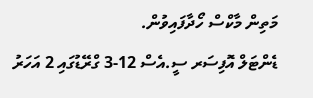މަތިން މާކްސް ހޯދާފައިވުން.
ޑެންޓަލް އޮފިސަރ ސީ.އެސް 12-3 ގްރޭޑުގައި 2 އަހަރު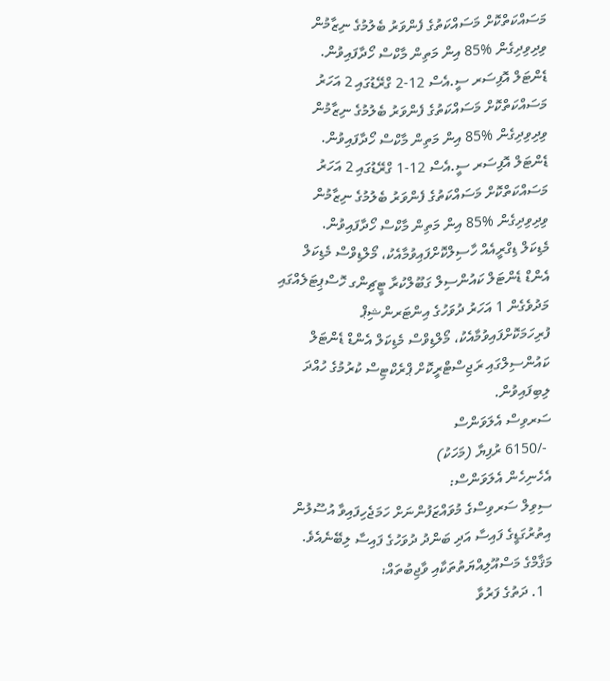މަސައްކަތްކޮށް މަސައްކަތުގެ ފެންވަރު ބެލުމުގެ ނިޒާމުން ވިދިވިދިގެން %85 އިން މަތިން މާކްސް ހޯދާފައިވުން.
ޑެންޓަލް އޮފިސަރ ސީ.އެސް 12-2 ގްރޭޑުގައި 2 އަހަރު މަސައްކަތްކޮށް މަސައްކަތުގެ ފެންވަރު ބެލުމުގެ ނިޒާމުން ވިދިވިދިގެން %85 އިން މަތިން މާކްސް ހޯދާފައިވުން.
ޑެންޓަލް އޮފިސަރ ސީ.އެސް 12-1 ގްރޭޑުގައި 2 އަހަރު މަސައްކަތްކޮށް މަސައްކަތުގެ ފެންވަރު ބެލުމުގެ ނިޒާމުން ވިދިވިދިގެން %85 އިން މަތިން މާކްސް ހޯދާފައިވުން.
މެޑިކަލް ޑިގްރީއެއް ހާސިލްކޮށްފައިވުމާއެކު، މޯލްޑިވްސް މެޑިކަލް އެންޑް ޑެންޓަލް ކައުންސިލް ގަބޫލްކުރާ ޓީޗިންގ ހޮސްޕިޓަލެއްގައި މަދުވެގެން 1 އަހަރު ދުވަހުގެ އިންޓަރންޝިޕް ފުރިހަމަކޮށްފައިވުމާއެކު، މޯލްޑިވްސް މެޑިކަލް އެންޑް ޑެންޓަލް ކައުންސިލްގައި ރަޖިސްޓްރީކޮށް ޕްރެކްޓިސް ކުރުމުގެ ހުއްދަ ލިބިފައިވުން.
ސަރވިސް އެލަވަންސް
 -/6150 ރުފިޔާ (މަހަކު)
އެހެނިހެން އެލަވަންސް:
ސިވިލް ސަރވިސްގެ މުވައްޒަފުންނަށް ހަމަޖެހިފައިވާ އުސޫލުން އިތުރުގަޑީގެ ފައިސާ އަދި ބަންދު ދުވަހުގެ ފައިސާ ލިބޭނެއެވެ.
މަޤާމްގެ މަސްއޫލިއްޔަތުތަކާއި ވާޖިބުތައް:
  1. ދަތުގެ ފަރުވާ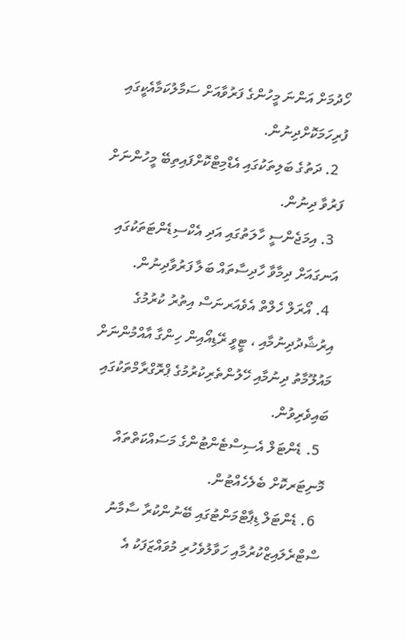ހޯދުމަށް އަންނަ މީހުންގެ ފަރުވާއަށް ސަމާލުކަމާއެކީގައި ފުރިހަމަކޮށްދިނުން.
  2. ދަތުގެ ބަލިތަކުގައި އެޑްމިޓްކޮށްފައިތިބޭ މީހުންނަށް ފަރުވާ ދިނުން.
  3. އިމަޖެންސީ ހާލަތުގައި އަދި އެކްސިޑެންޓަތަކުގައި އަނގައަށް ދިމާވާ ހާދިސާތައް ބަލާ ފަރުވާދިނުން.
  4. އޯރަލް ހެލްތް އެވެއަރނަސް އިތުރު ކުރުމުގެ އިރުޝާދުދިނުމާއި ، ޓީވީ ރޭޑިއޯއިން ހިންގާ އާއްމުންނަށް މައުލޫމާތު ދިނުމާއި ހޭލުންތެރިކުރުމުގެ ޕްރޮގްރާމްތަކުގައި ބައިވެރިވުން.
  5. ޑެންޓަލް އެސިސްޓެންޓުންގެ މަސައްކަތްތައް މޮނިޓަރކޮށް ބެލެހެއްޓުން.
  6. ޑެންޓަލް ޑިޕާޓްމަންޓުގައި ބޭނުންކުރާ ސާމާނު ސްޓްރެލައިޒްކުރުމާއި ހަވާލުވެހުރި މުވައްޒަފަކު އެ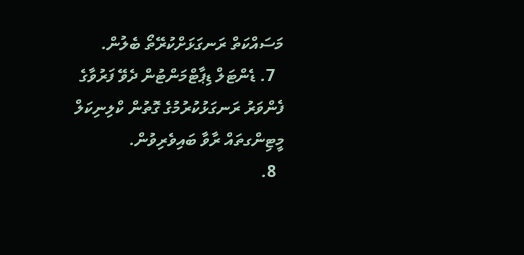މަސައްކަތް ރަނގަޅަށްކުރޭތޯ ބެލުން.
  7. ޑެންޓަލް ޑިޕާޓްމަންޓުން ދެވޭ ފަރުވާގެ ފެންވަރު ރަނގަޅުކުރުމުގެ ގޮތުން ކްލިނިކަލް މީޓިންގތައް ރާވާ ބައިވެރިވުން.
  8.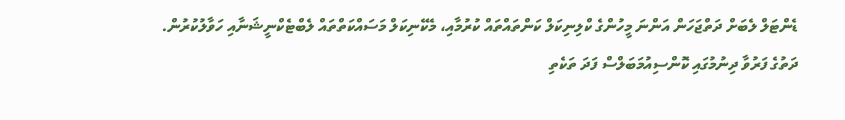ޑެންޓަލް ލެބަށް ދަތްޖަހަން އަންނަ މީހުންގެ ކްލިނިކަލް ކަންތައްތައް ކުރުމާއި، މެކޭނިކަލް މަސައްކަތްތައް ލެބްޓެކްނީޝަނާއި ހަވާލުކުރުން.
ދަތުގެ ފަރުވާ ދިނުމުގައި ކޮންސިއުމަބަލްސް ފަދަ ތަކެތި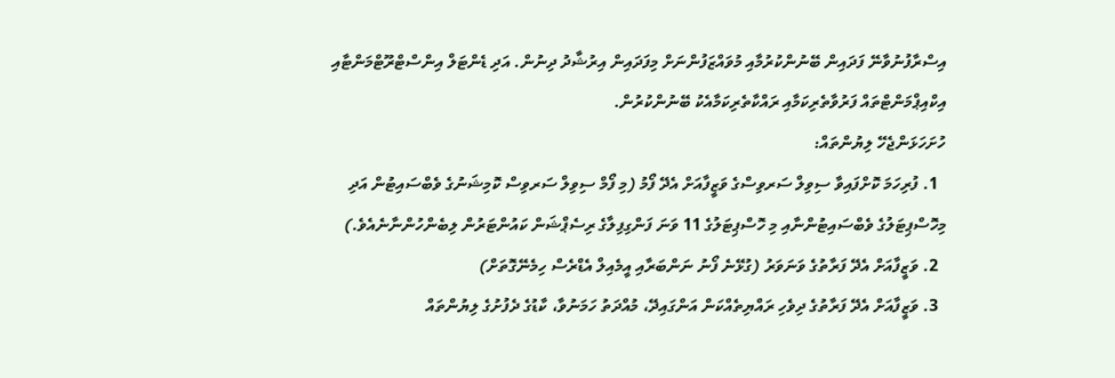އިސްރާފުނުވާނޭ ފަދައިން ބޭނުންކުރުމާއި މުވައްޒަފުންނަށް މިފަދައިން އިރުޝާދު ދިނުން. އަދި ޑެންޓަލް އިންސްޓްރޫޓްމަންޓާއި އިކްއިޕްމަންޓްތައް ފަރުވާތެރިކަމާއި ރައްކާތެރިކަމާއެކު ބޭނުންކުރުން.
ހުށަހަޅަންޖެހޭ ލިޔުންތައް:
  1. ފުރިހަމަ ކޮށްފައިވާ ސިވިލް ސަރވިސްގެ ވަޒީފާއަށް އެދޭ ފޯމު (މި ފޯމް ސިވިލް ސަރވިސް ކޮމިޝަނުގެ ވެބްސައިޓުން އަދި މިހޮސްޕިޓަލުގެ ވެބްސައިޓުންނާއި މި ހޮސްޕިޓަލުގެ 11 ވަނަ ފަންގިފިލާގެ ރިސެޕްޝަން ކައުންޓަރުން ލިބެންހުންނާނެއެވެ.)
  2. ވަޒީފާއަށް އެދޭ ފަރާތުގެ ވަނަވަރު (ގުޅޭނެ ފޯނު ނަންބަރާއި އީމެއިލް އެޑްރެސް ހިމެނޭގޮތަށް)
  3. ވަޒީފާއަށް އެދޭ ފަރާތުގެ ދިވެހި ރައްޔިތެއްކަން އަންގައިދޭ، މުއްދަތު ހަމަނުވާ، ކާޑުގެ ދެފުށުގެ ލިޔުންތައް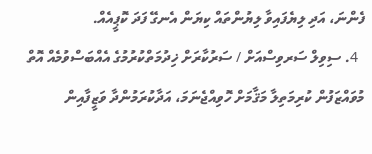ފެންނަ، އަދި ލިޔެފައިވާ ލިޔުންތައް ކިޔަން އެނގޭ ފަދަ ކޮޕީއެއް.
  4. ސިވިލް ސަރވިސްއަށް / ސަރުކާރަށް ޚިދުމަތްކުރުމުގެ އެއްބަސްވުމެއް އޮތް މުވައްޒަފުން ކުރިމަތިލާ މަޤާމަށް ހޮވިއްޖެނަމަ، އަދާކުރަމުންދާ ވަޒީފާއިން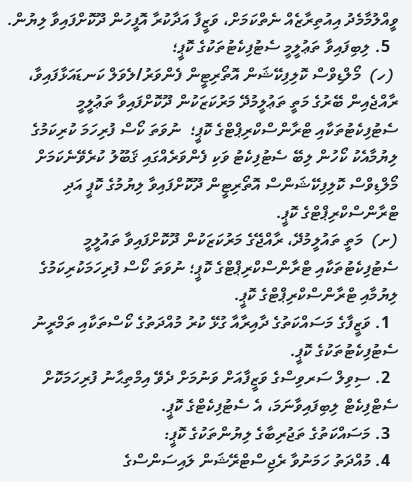ވީއްލުމާމެދު އިއުތިރާޒެއް ނެތްކަމަށް، ވަޒީފާ އަދާކުރާ އޮފީހުން ދޫކޮށްފައިވާ ލިޔުން.
  5. ލިބިފައިވާ ތަޢުލީމީ ސެޓުފިކެޓުތަކުގެ ކޮޕީ؛
 (ހ)  މޯލްޑިވްސް ކޮލިފިކޭޝަން އޮތޯރިޓީން ފެންވަރު/ލެވަލް ކަނޑައަޅާފައިވާ، ރާއްޖެއިން ބޭރުގެ މަތީ ތަޢުލީމުދޭ މަރުކަޒަކުން ދޫކޮށްފައިވާ ތަޢުލީމީ ސެޓުފިކެޓުތަކާއި ޓްރާންސްކްރިޕްޓްގެ ކޮޕީ؛  ނުވަތަ ކޯސް ފުރިހަމަ ކުރިކަމުގެ ލިޔުމާއެކު ކޯހުން ލިބޭ ސެޓުފިކެޓު ވަކި ފެންވަރެއްގައި ޤަބޫލު ކުރެވޭނެކަމަށް މޯލްޑިވްސް ކޮލިފިކޭޝަންސް އޮތޯރިޓީން ދޫކޮށްފައިވާ ލިޔުމުގެ ކޮޕީ އަދި ޓްރާންސްކްރިޕްޓްގެ ކޮޕީ.
(ށ)  މަތީ ތައުލީމުދޭ، ރާއްޖޭގެ މަރުކަޒަކުން ދޫކޮށްފައިވާ ތައުލީމީ ސެޓުފިކެޓުތަކާއި ޓްރާންސްކްރިޕްޓްގެ ކޮޕީ؛ ނުވަތަ ކޯސް ފުރިހަމަކުރިކަމުގެ ލިޔުމާއި ޓްރާންސްކްރިޕްޓްގެ ކޮޕީ.
  1. ވަޒީފާގެ މަސައްކަތުގެ ދާއިރާއާ ގުޅޭ ކުރު މުއްދަތުގެ ކޯސްތަކާއި ތަމްރީނު ސެޓުފިކެޓުތަކުގެ ކޮޕީ.
  2. ސިވިލް ސަރވިސްގެ ވަޒީފާއަށް ވަނުމަށް ދެވޭ އިމްތިޙާނު ފުރިހަމަކޮށް ސެޓްފިކެޓް ލިބިފައިވާނަމަ، އެ ސެޓުފިކެޓްގެ ކޮޕީ.
  3. މަސައްކަތުގެ ތަޖުރިބާގެ ލިޔުންތަކުގެ ކޮޕީ:
  4. މުއްދަތު ހަމަނުވާ ރެޖިސްޓްރޭޝަން ލައިސަންސްގެ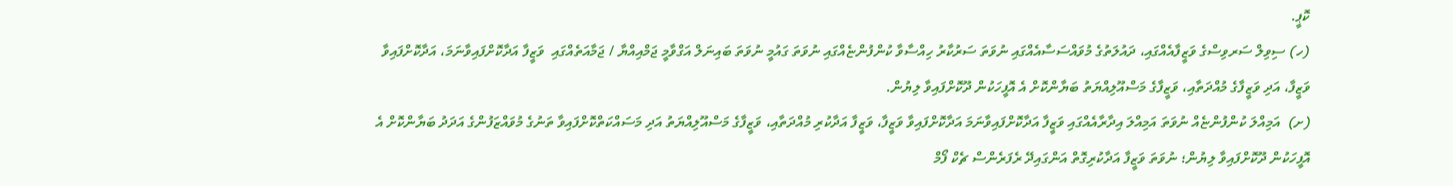ކޮޕީ.
(ހ) ސިވިލް ސަރވިސްގެ ވަޒީފާއެއްގައި، ދައުލަތުގެ މުވައްސަސާއެއްގައި ނުވަތަ ސަރުކާރު ހިއްސާވާ ކުންފުންޏެއްގައި ނުވަތަ ގައުމީ ނުވަތަ ބައިނަލް އަގްވާމީ ޖަމްއިއްޔާ / ޖަމާއަތެއްގައި  ވަޒީފާ އަދާކޮށްފައިވާނަމަ، އަދާކޮށްފައިވާ ވަޒީފާ، އަދި ވަޒީފާގެ މުއްދަތާއި، ވަޒީފާގެ މަސްއޫލިއްޔަތު ބަޔާންކޮށް އެ އޮފީހަކުން ދޫކޮށްފައިވާ ލިޔުން.
(ށ)  އަމިއްލަ ކުންފުންޏެއް ނުވަތަ އަމިއްލަ އިދާރާއެއްގައި ވަޒީފާ އަދާކޮށްފައިވާނަމަ އަދާކޮށްފައިވާ ވަޒީފާ، ވަޒީފާ އަދާކުރި މުއްދަތާއި، ވަޒީފާގެ މަސްއޫލިއްޔަތު އަދި މަސައްކަތްކޮށްފައިވާ ތަނުގެ މުވައްޒަފުންގެ އަދަދު ބަޔާންކޮށް އެ އޮފީހަކުން ދޫކޮށްފައިވާ ލިޔުން؛ ނުވަތަ ވަޒީފާ އަދާކުރިގޮތް އަންގައިދޭ ރެފަރެންސް ޗެކް ފޯމް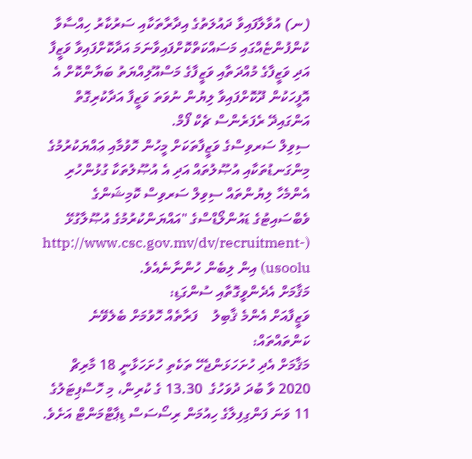(ނ) އުވާލާފައިވާ ދައުލަތުގެ އިދާރާތަކާއި ސަރުކާރު ހިއްސާވާ ކުންފުންޏެއްގައި މަސައްކަތްކޮށްފައިވާނަމަ އަދާކޮށްފައިވާ ވަޒީފާ އަދި ވަޒީފާގެ މުއްދަތާއި ވަޒީފާގެ މަސްއޫލިއްޔަތު ބަޔާންކޮށް އެ އޮފީހަކުން ދޫކޮށްފައިވާ ލިޔުން ނުވަތަ ވަޒީފާ އަދާކުރިގޮތް އަންގައިދޭ ރެފަރެންސް ޗެކް ފޯމް.
ސިވިލް ސަރވިސްގެ ވަޒީފާތަކަށް މީހުން ހޮވުމާއި ޢައްޔަކުރުމުގެ މިންގަނޑުތަކާއި އުޞޫލުތައް އަދި އެ އުޞޫލުތަކާ ގުޅުންހުރި އެންމެހާ ލިޔުންތައް ސިވިލް ސަރވިސް ކޮމިޝަންގެ ވެބްސައިޓުގެ ޑައުންލޯޑްސްގެ "އައްޔަންކުރުމުގެ އުޞޫލާގުޅޭ (http://www.csc.gov.mv/dv/recruitment-usoolu) އިން ލިބެން ހުންނާނެއެވެ.
މަޤާމަށް އެދެންވީގޮތާއި ސުންގަޑި:
ވަޒީފާއަށް އެންމެ ޤާބިލު    ފަރާތެއް ހޮވުމަށް ބެލެވޭނެ ކަންތައްތައް:
މަޤާމަށް އެދި ހުށަހަޅަންޖެހޭ ތަކެތި ހުށަހަޅާނީ 18 މާރިޗް 2020 ވާ ބުދަ ދުވަހުގެ  13.30 ގެ ކުރިން، މި ހޮސްޕިޓަލުގެ 11 ވަނަ ފަންގިފިލާގެ ހިއުމަން ރިސޯސަސް ޑިޕާޓްމަންޓް އަށެވެ.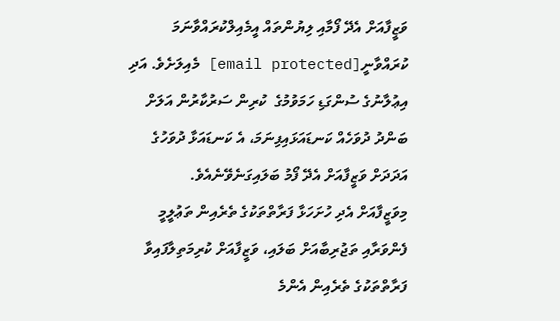ވަޒީފާއަށް އެދޭ ފޯމާއި ލިޔުންތައް އީމެއިލްކުރައްވާނަމަ ކުރައްވާނީ[email protected] މެއިލަށެވެ. އަދި އިޢުލާނުގެ ސުންގަޑި ހަމަވުމުގެ  ކުރިން ސަރުކާރުން އަލަށް ބަންދު ދުވަހެއް ކަނޑައަޅައިފިނަމަ، އެ ކަނޑައަޅާ ދުވަހުގެ އަދަދަށް ވަޒީފާއަށް އެދޭ ފޯމު ބަލައިގަނެވޭނެއެވެ.
މިވަޒީފާއަށް އެދި ހުށަހަޅާ ފަރާތްތަކުގެ ތެރެއިން ތަޢުލީމީ ފެންވަރާއި ތަޖުރިބާއަށް ބަލައި، ވަޒީފާއަށް ކުރިމަތިލާފައިވާ ފަރާތްތަކުގެ ތެރެއިން އެންމެ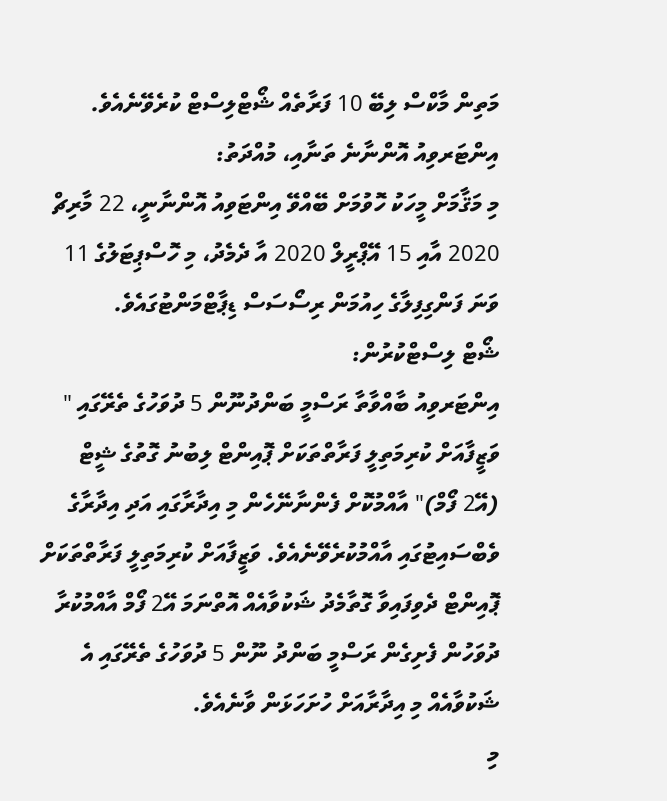މަތިން މާކްސް ލިބޭ 10 ފަރާތެއް ޝޯޓްލިސްޓް ކުރެވޭނެއެވެ.
އިންޓަރވިއު އޮންނާނެ ތަނާއި، މުއްދަތު:
މި މަޤާމަށް މީހަކު ހޮވުމަށް ބޭއްވޭ އިންޓަވިއު އޮންނާނީ، 22 މާރިޗް 2020 އާއި 15 އޭޕްރީލް 2020 އާ ދެމެދު، މި ހޮސްޕިޓަލުގެ 11 ވަނަ ފަންގިފިލާގެ ހިއުމަން ރިސޯސަސް ޑިޕާޓްމަންޓުގައެވެ.
ޝޯޓް ލިސްޓްކުރުން:
އިންޓަރވިއު ބާއްވާތާ ރަސްމީ ބަންދުނޫން 5 ދުވަހުގެ ތެރޭގައި " ވަޒީފާއަށް ކުރިމަތިލީ ފަރާތްތަކަށް ޕޮއިންޓް ލިބުނު ގޮތުގެ ޝީޓް (އޭ2 ފޯމް)" އާއްމުކޮށް ފެންނާނޭހެން މި އިދާރާގައި އަދި އިދާރާގެ ވެބްސައިޓުގައި އާއްމުކުރެވޭނެއެވެ. ވަޒީފާއަށް ކުރިމަތިލީ ފަރާތްތަކަށް ޕޮއިންޓް ދެވިފައިވާ ގޮތާމެދު ޝަކުވާއެއް އޮތްނަމަ އޭ2 ފޯމް އާއްމުކުރާ ދުވަހުން ފެށިގެން ރަސްމީ ބަންދު ނޫން 5 ދުވަހުގެ ތެރޭގައި އެ ޝަކުވާއެއް މި އިދާރާއަށް ހުށަހަޅަން ވާނެއެވެ.
މި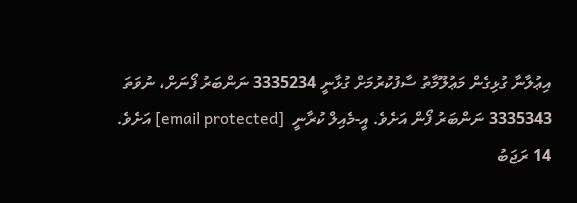އިޢުލާނާ ގުޅިގެން މަޢުލޫމާތު ސާފުކުރުމަށް ގުޅާނީ 3335234 ނަންބަރު ފޯނަށް، ނުވަތަ 3335343 ނަންބަރު ފޯން އަށެވެ. އީ-މެއިލް ކުރާނީ  [email protected] އަށެވެ.
14 ރަޖަބު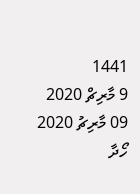1441
9 މާރިޗް 2020
09 މާރިޗު 2020
ހޯދާ